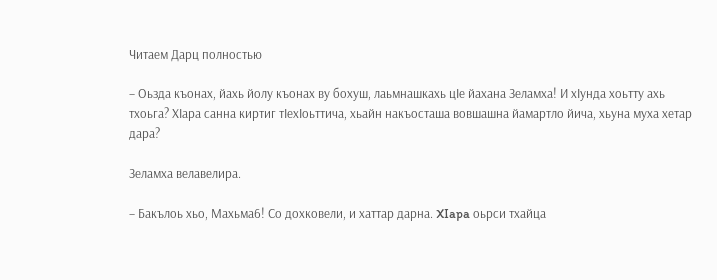Читаем Дарц полностью

– Оьзда къонах, йахь йолу къонах ву бохуш, лаьмнашкахь цIе йахана Зеламха! И хIунда хоьтту ахь тхоьга? ХIара санна киртиг тIехIоьттича, хьайн накъосташа вовшашна йамартло йича, хьуна муха хетар дара?

Зеламха велавелира.

– Бакълоь хьо, Махьма6! Со дохковели, и хаттар дарна. XIapa оьрси тхайца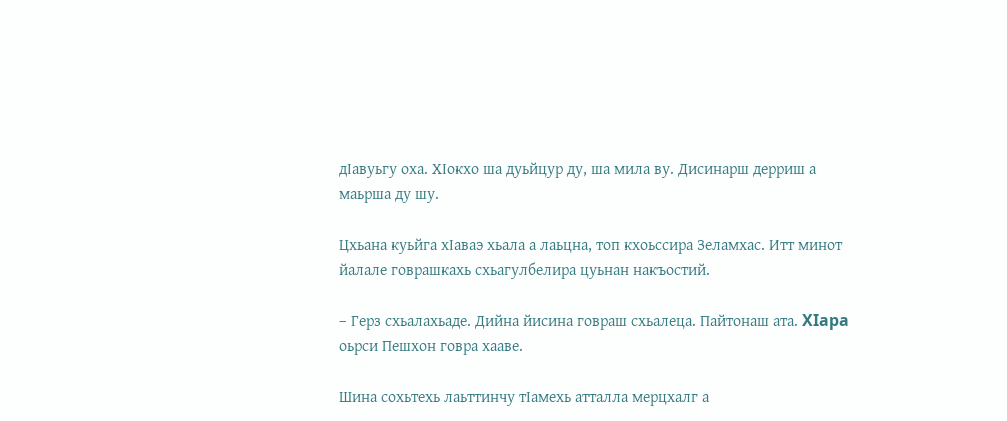дIавуьгу оха. ХIокхо ша дуьйцур ду, ша мила ву. Дисинарш дерриш а маьрша ду шу.

Цхьана куьйга хIаваэ хьала а лаьцна, топ кхоьссира Зеламхас. Итт минот йалале говрашкахь схьагулбелира цуьнан накъостий.

– Герз схьалахьаде. Дийна йисина говраш схьалеца. Пайтонаш ата. XIapa оьрси Пешхон говра хааве.

Шина сохьтехь лаьттинчу тIамехь атталла мерцхалг а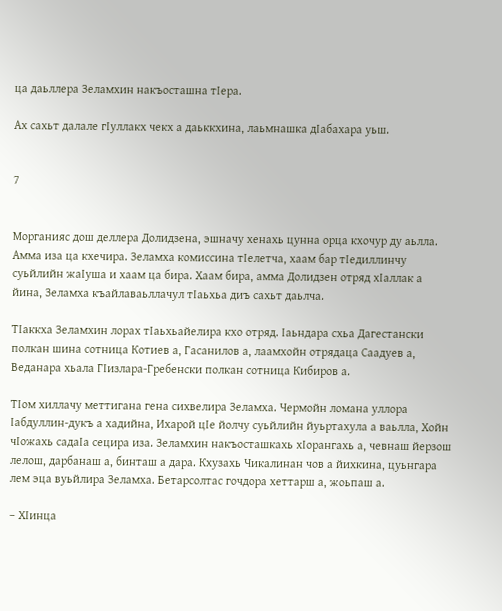ца даьллера Зеламхин накъосташна тIера.

Ах сахьт далале гIуллакх чекх а даьккхина, лаьмнашка дIабахара уьш.


7


Морганияс дош деллера Долидзена, эшначу хенахь цунна орца кхочур ду аьлла. Амма иза ца кхечира. Зеламха комиссина тIелетча, хаам бар тIедиллинчу суьйлийн жаIуша и хаам ца бира. Хаам бира, амма Долидзен отряд хIаллак а йина, Зеламха къайлаваьллачул тIаьхьа диъ сахьт даьлча.

ТIаккха Зеламхин лорах тIаьхьайелира кхо отряд. Iаьндара схьа Дагестански полкан шина сотница Котиев а, Гасанилов а, лаамхойн отрядаца Саадуев а, Веданара хьала ГIизлара-Гребенски полкан сотница Кибиров а.

ТIом хиллачу меттигана гена сихвелира Зеламха. Чермойн ломана уллора Iабдуллин-дукъ а хадийна, Ихарой цIе йолчу суьйлийн йуьртахула а ваьлла, Хойн чIожахь садаIа сецира иза. Зеламхин накъосташкахь хIорангахь а, чевнаш йерзош лелош, дарбанаш а, бинташ а дара. Кхузахь Чикалинан чов а йихкина, цуьнгара лем эца вуьйлира Зеламха. Бетарсолтас гочдора хеттарш а, жоьпаш а.

– ХIинца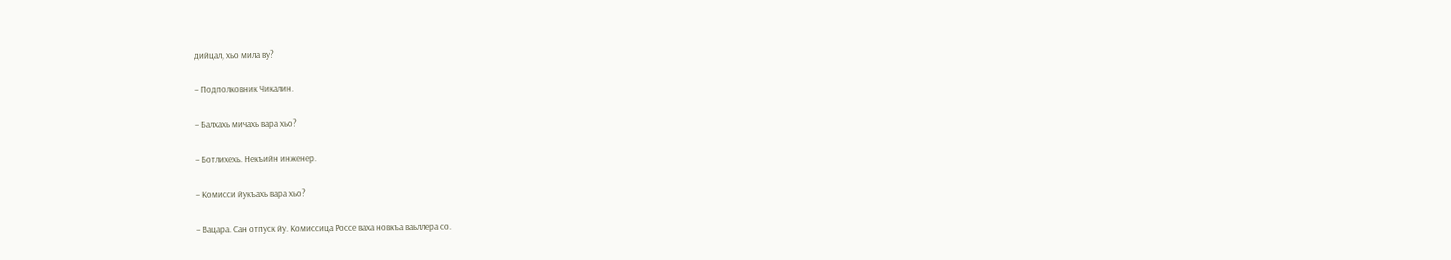дийцал, хьо мила ву?

– Подполковник Чикалин.

– Балхахь мичахь вара хьо?

– Ботлихехь. Некъийн инженер.

– Комисси йукъахь вара хьо?

– Вацара. Сан отпуск йу. Комиссица Россе ваха новкъа ваьллера со.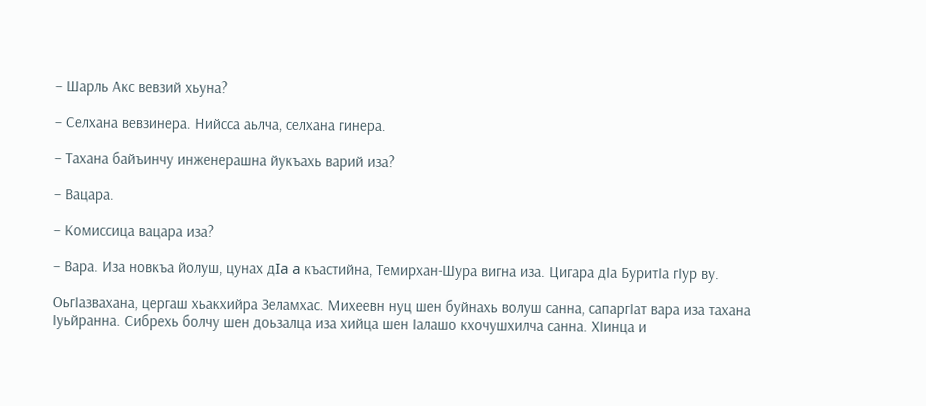– Шарль Акс вевзий хьуна?

– Селхана вевзинера. Нийсса аьлча, селхана гинера.

– Тахана байъинчу инженерашна йукъахь варий иза?

– Вацара.

– Комиссица вацара иза?

– Вара. Иза новкъа йолуш, цунах дIa a къастийна, Темирхан-Шура вигна иза. Цигара дIа БуритIа гIур ву.

ОьгIазвахана, цергаш хьакхийра Зеламхас. Михеевн нуц шен буйнахь волуш санна, сапаргIат вара иза тахана Iуьйранна. Сибрехь болчу шен доьзалца иза хийца шен Iалашо кхочушхилча санна. ХIинца и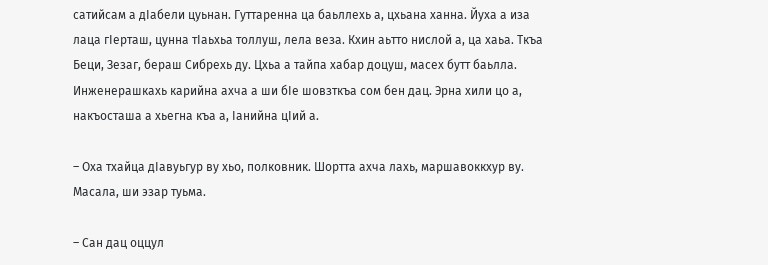сатийсам а дIабели цуьнан. Гуттаренна ца баьллехь а, цхьана ханна. Йуха а иза лаца гIерташ, цунна тIаьхьа толлуш, лела веза. Кхин аьтто нислой а, ца хаьа. Ткъа Беци, Зезаг, бераш Сибрехь ду. Цхьа а тайпа хабар доцуш, масех бутт баьлла. Инженерашкахь карийна ахча а ши бIе шовзткъа сом бен дац. Эрна хили цо а, накъосташа а хьегна къа а, Iанийна цIий а.

– Оха тхайца дIавуьгур ву хьо, полковник. Шортта ахча лахь, маршавоккхур ву. Масала, ши эзар туьма.

– Сан дац оццул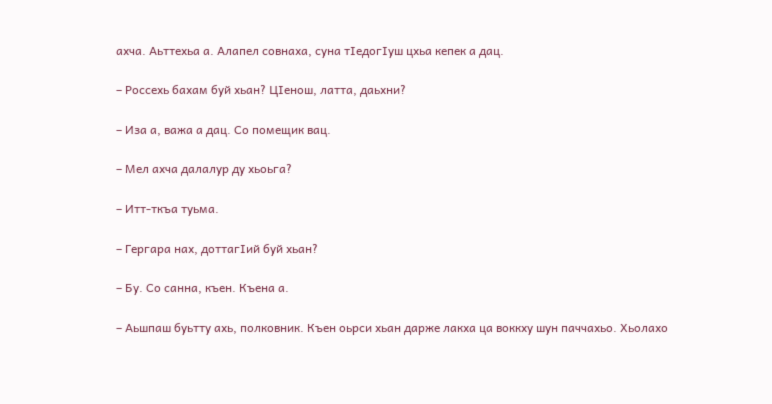ахча. Аьттехьа а. Алапел совнаха, суна тIедогIуш цхьа кепек а дац.

– Россехь бахам буй хьан? ЦIенош, латта, даьхни?

– Иза а, важа а дац. Со помещик вац.

– Мел ахча далалур ду хьоьга?

– Итт-ткъа туьма.

– Гергара нах, доттагIий буй хьан?

– Бу. Со санна, къен. Къена а.

– Аьшпаш буьтту ахь, полковник. Къен оьрси хьан дарже лакха ца воккху шун паччахьо. Хьолахо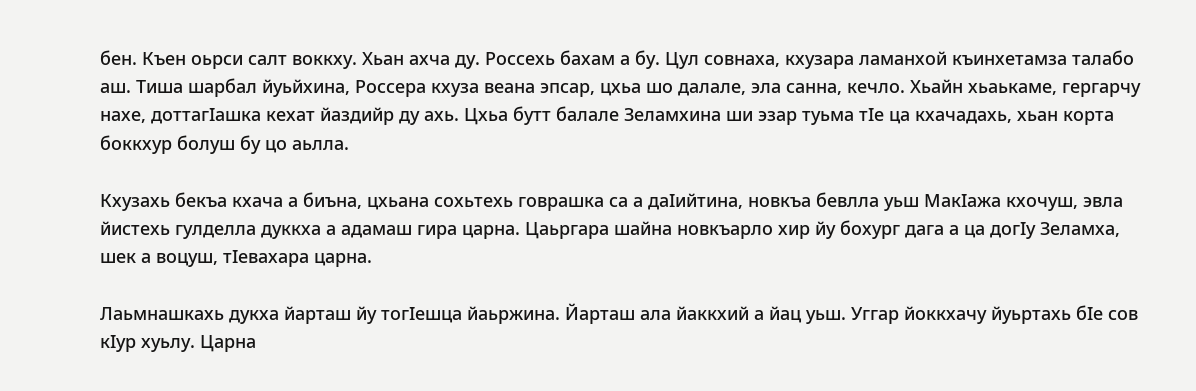бен. Къен оьрси салт воккху. Хьан ахча ду. Россехь бахам а бу. Цул совнаха, кхузара ламанхой къинхетамза талабо аш. Тиша шарбал йуьйхина, Россера кхуза веана эпсар, цхьа шо далале, эла санна, кечло. Хьайн хьаькаме, гергарчу нахе, доттагIашка кехат йаздийр ду ахь. Цхьа бутт балале Зеламхина ши эзар туьма тIе ца кхачадахь, хьан корта боккхур болуш бу цо аьлла.

Кхузахь бекъа кхача а биъна, цхьана сохьтехь говрашка са а даIийтина, новкъа бевлла уьш МакIажа кхочуш, эвла йистехь гулделла дуккха а адамаш гира царна. Цаьргара шайна новкъарло хир йу бохург дага а ца догIу Зеламха, шек а воцуш, тIевахара царна.

Лаьмнашкахь дукха йарташ йу тогIешца йаьржина. Йарташ ала йаккхий а йац уьш. Уггар йоккхачу йуьртахь бIе сов кIур хуьлу. Царна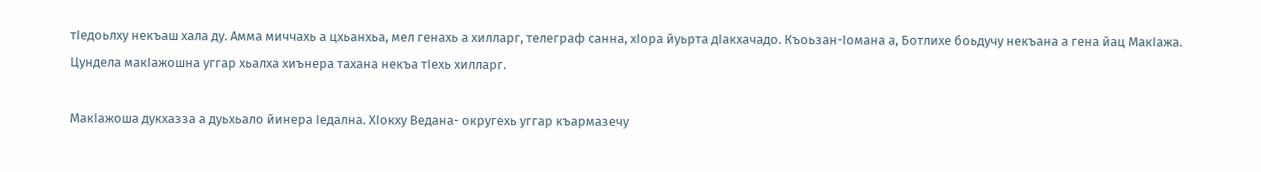тIедоьлху некъаш хала ду. Амма миччахь а цхьанхьа, мел генахь а хилларг, телеграф санна, хIора йуьрта дIакхачадо. Къоьзан-Iомана а, Ботлихе боьдучу некъана а гена йац МакIажа. Цундела макIажошна уггар хьалха хиънера тахана некъа тIехь хилларг.

МакIажоша дукхазза а дуьхьало йинера Iедална. ХIокху Ведана- округехь уггар къармазечу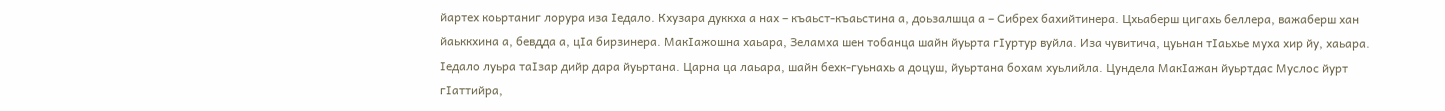йартех коьртаниг лорура иза Iедало. Кхузара дуккха а нах – къаьст-къаьстина а, доьзалшца а – Сибрех бахийтинера. Цхьаберш цигахь беллера, важаберш хан йаьккхина а, бевдда а, цIа бирзинера. МакIажошна хаьара, Зеламха шен тобанца шайн йуьрта гIуртур вуйла. Иза чувитича, цуьнан тIaьхье муха хир йу, хаьара. Iедало луьра таIзар дийр дара йуьртана. Царна ца лаьара, шайн бехк-гуьнахь а доцуш, йуьртана бохам хуьлийла. Цундела МакIажан йуьртдас Муслос йурт гIаттийра,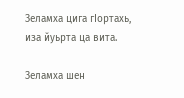Зеламха цига гIортахь, иза йуьрта ца вита.

Зеламха шен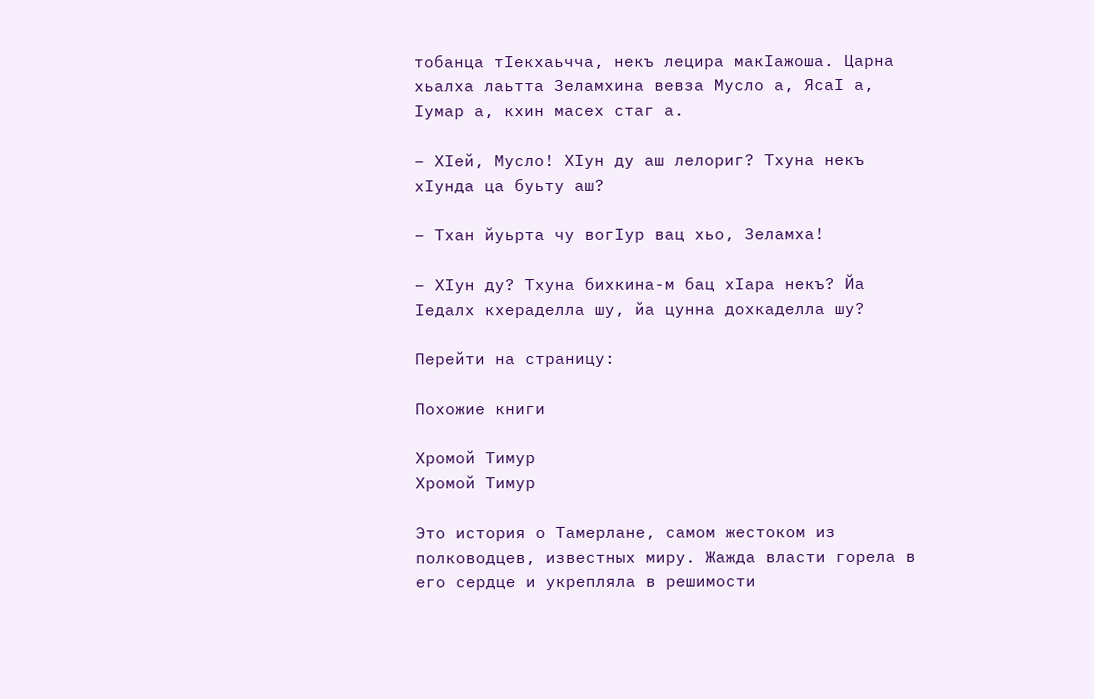тобанца тIекхаьчча, некъ лецира макIажоша. Царна хьалха лаьтта Зеламхина вевза Мусло а, ЯсаI а, Iyмap а, кхин масех стаг а.

– ХIей, Мусло! ХIун ду аш лелориг? Тхуна некъ хIунда ца буьту аш?

– Тхан йуьрта чу вогIур вац хьо, Зеламха!

– ХIун ду? Тхуна бихкина-м бац хIара некъ? Йа Iедалх кхераделла шу, йа цунна дохкаделла шу?

Перейти на страницу:

Похожие книги

Хромой Тимур
Хромой Тимур

Это история о Тамерлане, самом жестоком из полководцев, известных миру. Жажда власти горела в его сердце и укрепляла в решимости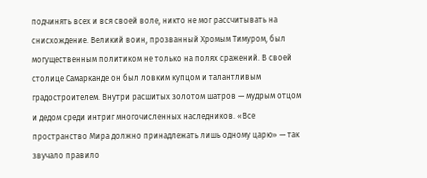подчинять всех и вся своей воле, никто не мог рассчитывать на снисхождение. Великий воин, прозванный Хромым Тимуром, был могущественным политиком не только на полях сражений. В своей столице Самарканде он был ловким купцом и талантливым градостроителем. Внутри расшитых золотом шатров — мудрым отцом и дедом среди интриг многочисленных наследников. «Все пространство Мира должно принадлежать лишь одному царю» — так звучало правило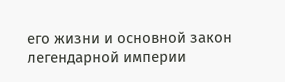его жизни и основной закон легендарной империи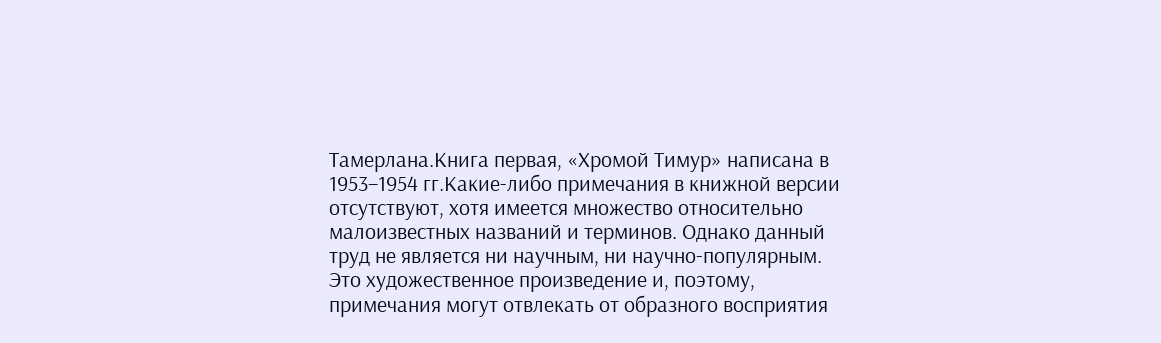Тамерлана.Книга первая, «Хромой Тимур» написана в 1953–1954 гг.Какие-либо примечания в книжной версии отсутствуют, хотя имеется множество относительно малоизвестных названий и терминов. Однако данный труд не является ни научным, ни научно-популярным. Это художественное произведение и, поэтому, примечания могут отвлекать от образного восприятия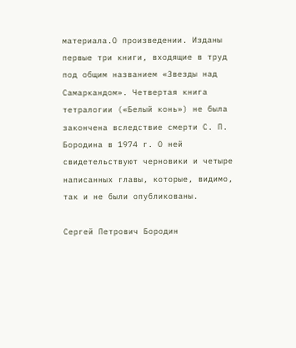материала.О произведении. Изданы первые три книги, входящие в труд под общим названием «Звезды над Самаркандом». Четвертая книга тетралогии («Белый конь») не была закончена вследствие смерти С. П. Бородина в 1974 г. О ней свидетельствуют черновики и четыре написанных главы, которые, видимо, так и не были опубликованы.

Сергей Петрович Бородин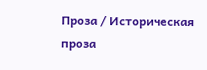Проза / Историческая проза